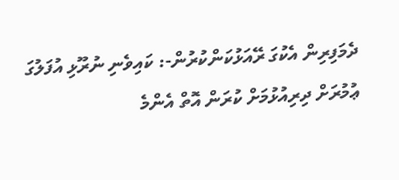ދެމަފިރިން އެކުގަ ރޭއަޅުކަންކުރުން-: ކައިވެނި ނުރޫޅި އުފަލުގަ ޢުމުރަށް ދިރިއުޅުމަށް ކުރަން އޮތް އެންމެ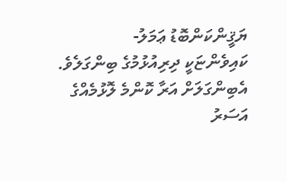ޔަޤީންކަންބޮޑު ޢަމަލު-
ކައިވެންޏަކީ ދިރިއުޅުމުގެ ބިންގަލެވެ. އެބިންގަލަށް އަރާ ކޮންމެ ލޮޅުމެއްގެ އަސަރު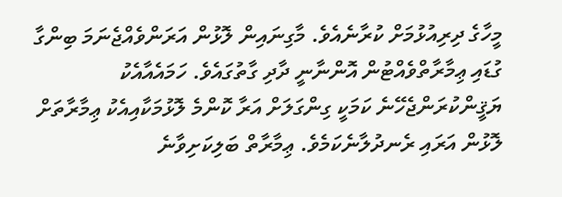މީހާގެ ދިރިއުޅުމަށް ކުރާނެއެވެ. މާގިނައިން ލޮޅުން އަރަންވެއްޖެނަމަ ބިންގާ ގުޑައި ޢިމާރާތްވެއްޓުން އޮންނާނީ ދާދި ގާތުގައެވެ. ހަމައެއާއެކު ޔަޤީންކުރަންޖެހޭނެ ކަމަކީ ގިންގަލަށް އަރާ ކޮންމެ ލޮޅުމަކާއިއެކު ޢިމާރާތަށް ލޮޅުން އަރައި ރެނދުލާނެކަމެވެ. ޢިމާރާތް ބަލިކަށިވާނެ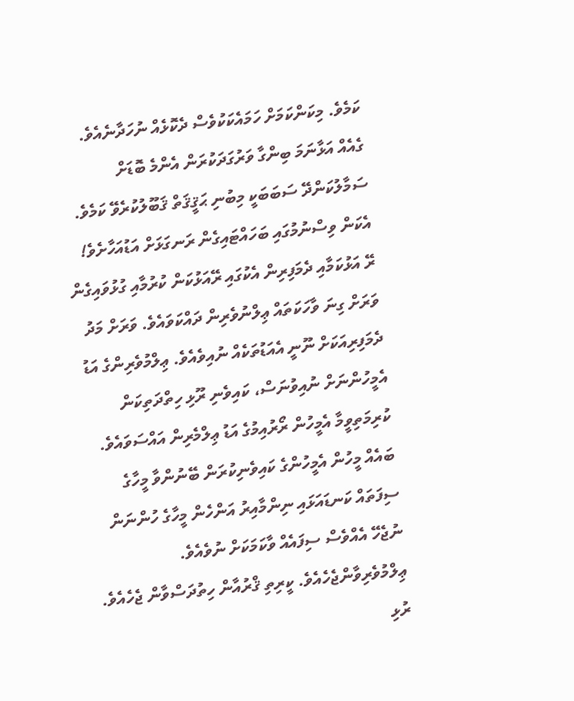ކަމެވެ. މިކަންކަމަށް ހަމައެކަކުވެސް ދެކޮޅެއް ނުހަދާނެއެވެ.
ގެއެއް އަޅާނަމަ ބިންގާ ވަރުގަދަކުރަން އެންމެ ބޮޑަށް ސަމާލުކަންދޭ ސަބަބަކީ މިބުނި ޙަޤީޤަތް ޤަބޫލުކުރެވޭ ކަމެވެ. އެކަން ވިސްނުމުގައި ބަހައްޓައިގެން ރަނގަޅަށް އަޑުއަހާށެވެ!
ރޭ އަޅުކަމާއި ދެމަފިރިން އެކުގައި ރޭއަޅުކަން ކުރުމާއި ގުޅުވައިގެން ވަރަށް ގިނަ ވާހަކަތައް ޢިލްނުވެރިން ދައްކަވައެވެ. ވަރަށް މަދު ދެމަފިރިއަކަށް ނޫނީ އެއަޑުތަކެއް ނުއިވެއެވެ. ޢިލްމުވެރިންގެ އަޑު އެމީހުންނަށް ނުއިވުނަސް، ކައިވެނި ރޫޅި ހިތްދަތިކަން ކުރިމަތިވީމާ އެމީހުން ރޯރުއިމުގެ އަޑު ޢިލްމެރިން އައްސަވައެވެ.
ބައެއް މީހުން އެމީހުންގެ ކައިވެނިކުރަން ބޭނުންވާ މީހާގެ ސިފަތައް ކަނޑައަޅައި ނިންމާއިރު އަންހެން މީހާގެ ހުންނަން ނުޖެހޭ އެއްވެސް ސިފައެއް ވާކަމަކަށް ނުވެއެވެ. ޢިލްމުވެރިވާންޖެހެއެވެ. ކީރިތި ޤްރުއާން ހިތުދަސްވާން ޖެހެއެވެ. ރުޅި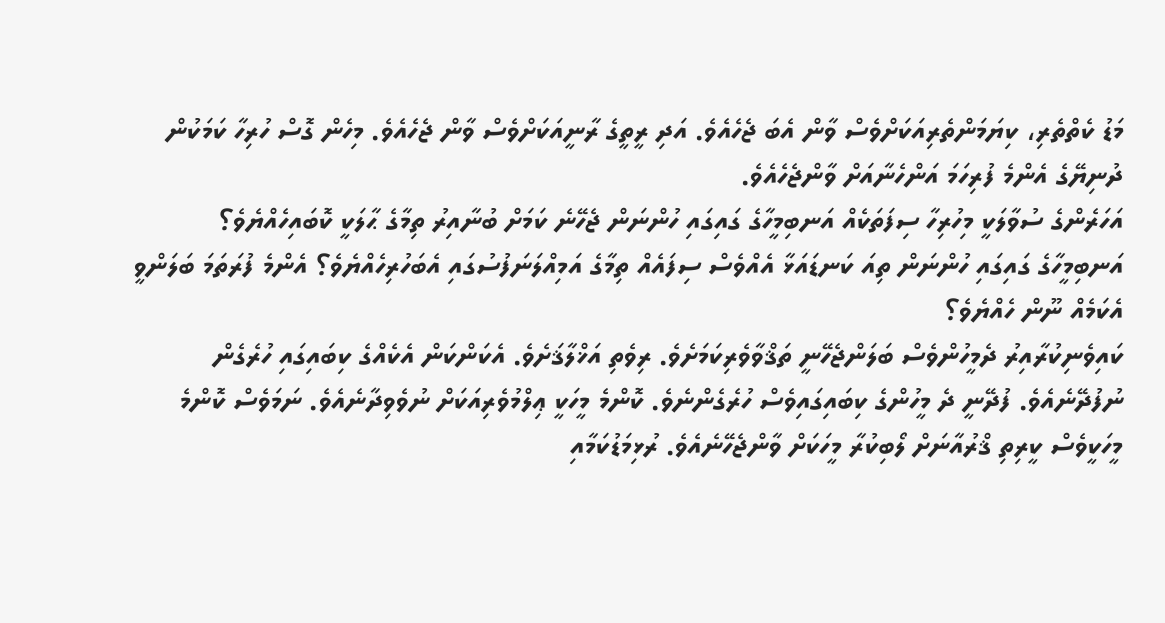މަޑު ކެތްތެރި، ކިޔަމަންތެރިއަކަށްވެސް ވާން އެބަ ޖެހެއެވެ. އަދި ރީތީގެ ރާނީއަކަށްވެސް ވާން ޖެހެއެވެ. މިހެން ގޮސް ހުރިހާ ކަމަކުން ދުނިޔޭގެ އެންމެ ފުރިހަމަ އަންހެނާއަށް ވާންޖެހެއެވެ.
އަހަރެންގެ ސުވާލަކީ މިހުރިހާ ސިފަތަކެއް އަނބިމީހާގެ ގައިގައި ހުންނަން ޖެހޭނެ ކަމަށް ބުނާއިރު ތިމާގެ ޙާލަކީ ކޮބައިހެއްޔެވެ؟ އަނބިމީހާގެ ގައިގައި ހުންނަން ތިއަ ކަނޑައަޅާ އެއްވެސް ސިފައެއް ތިމާގެ އަމިއްލަނަފުސުގައި އެބަހުރިހެއްޔެވެ؟ އެންމެ ފުރަތަމަ ބަލަންވީ އެކަމެއް ނޫން ހެއްޔެވެ؟
ކައިވެނިކުރާއިރު ދެމީހުންވެސް ބަލަންޖެހޭނީ ތަޤްވާވެރިކަމަށެވެ. ރިވެތި އަޚްލާޤަށެވެ. އެކަންކަން އެކެއްގެ ކިބައިގައި ހުރެގެން ނުފުދޭނެއެވެ. ފުދޭނީ ދެ މީހުންގެ ކިބައިގައިވެސް ހުރެގެންނެވެ. ކޮންމެ މީހަކީ ޢިލްމުވެރިއަކަށް ނުވެވިދާނެއެވެ. ނަމަވެސް ކޮންމެ މީހަކީވެސް ކީރިތި ޤްރުއާނަށް ލޯބިކުރާ މީހަކަށް ވާންޖެހޭނެއެވެ. ރުޅިމަޑުކަމާއި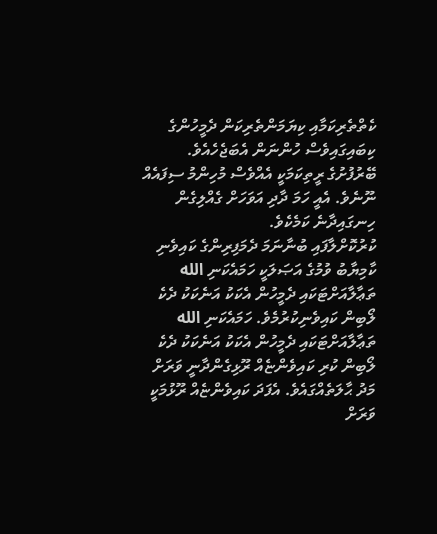ކެތްތެރިކަމާއި ކިޔަމަންތެރިކަން ދެމީހުންގެ ކިބައިގައިވެސް ހުންނަން އެބަޖެހެއެވެ. ބޭރުފުށުގެ ރީތިކަމަކީ އެއްވެސް މުހިންމު ސިފައެއް ނޫނެވެ. އެއީ ހަމަ ދާދި އަވަހަށް ގެއްލިގެން ހިނގައިދާނެ ކަމެކެވެ.
ކުރުކޮށްލާފައި ބުނާނަމަ ދެމަފިރިންގެ ކައިވެނި ކާމިޔާބު ވުމުގެ އަޞަލަކީ ހަމައެކަނި الله ތަޢާލާއަށްޓަކައި ދެމީހުން އެކަކު އަނެކަކު ދެކެ ލޯބިން ކައިވެނިކުރުމެވެ. ހަމައެކަނި الله ތަޢާލާއަށްޓަކައި ދެމީހުން އެކަކު އަނެކަކު ދެކެ ލޯބިން ކުރި ކައިވެންޏެއް ރޫޅިގެންދާނީ ވަރަށް މަދު ޙާލަތެއްގައެވެ. އެފަދަ ކައިވެންޏެއް ރޫޅުމަކީ ވަރަށް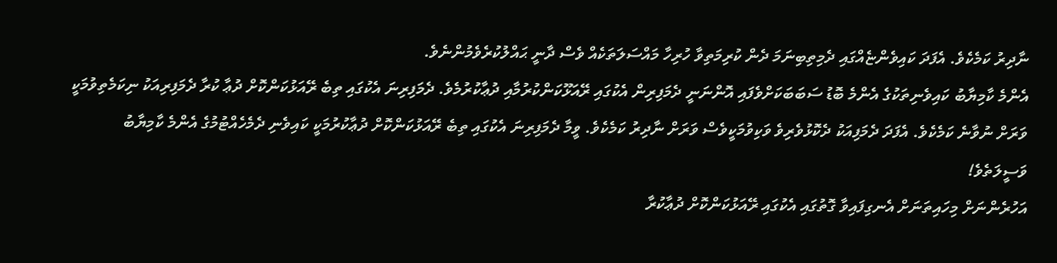ނާދިރު ކަމެކެވެ. އެފަދަ ކައިވެންޏެއްގައި ދެމިތިބިނަމަ ދެން ކުރިމަތިވާ ހުރިހާ މައްސަލަތަކެއް ވެސް ދާނީ ޙައްލުކުރެވެމުންނެވެ.
އެންމެ ކާމިޔާބު ކައިވެނިތަކުގެ އެންމެ ބޮޑު ސަބަބަކަށްވެފައި އޮންނަނީ ދެމަފިރިން އެކުގައި ރޭއަޅޫކަންކުރުމާއި ދުޢާކުރުމެވެ. ދެމަފިރިނަ އެކުގައި ތިބެ ރޭއަޅުކަންކޮށް ދުޢާ ކުރާ ދެމަފިރިއަކު ނިކަމެތިވުމަކީ ވަރަށް ނުވާނެ ކަމެކެވެ. އެފަދަ ދެމަފިއަކު ދެކޮޅުވެރިވެ ވަކިވުމަކީވެސް ވަރަށް ނާދިރު ކަމެކެވެ. ވީމާ ދެމަފިރިނަ އެކުގައި ތިބެ ރޭއަޅުކަންކޮށް ދުޢާކުރުމަކީ ކައިވެނި ދެމެހެއްޓުމުގެ އެންމެ ކާމިޔާބު ވަސީލަތެވެ!
އަހުރެންނަށް މިހައިތަނަށް އެނގިފައިވާ ގޮތުގައި އެކުގައި ރޭއަޅުކަންކޮށް ދުޢާކުރާ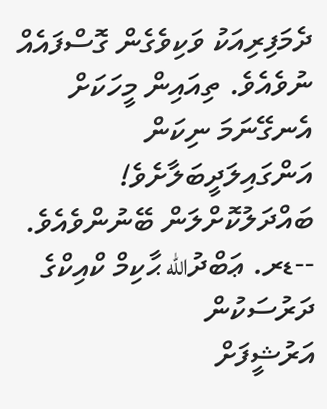ދެމަފިރިއަކު ވަކިވެގެން ގޮސްފައެއް ނުވެއެވެ. ތިއައިން މީހަކަށް އެނގޭނަމަ ނިކަން އަންގައިލަދީބަލާށެވެ! ބައްދަލުކޮށްލަން ބޭނުންވެއެވެ.
--ޑރ. ޢަބްދުالله ޙާކިމް ކްއިކްގެ ދަރުސަކުން
އަރުޝީފަށް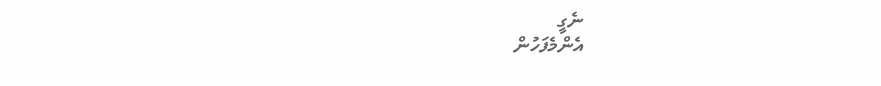ނެގީ
އެންމެފަހުން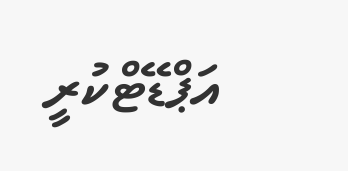އަޕްޑޭޓްކުރީ